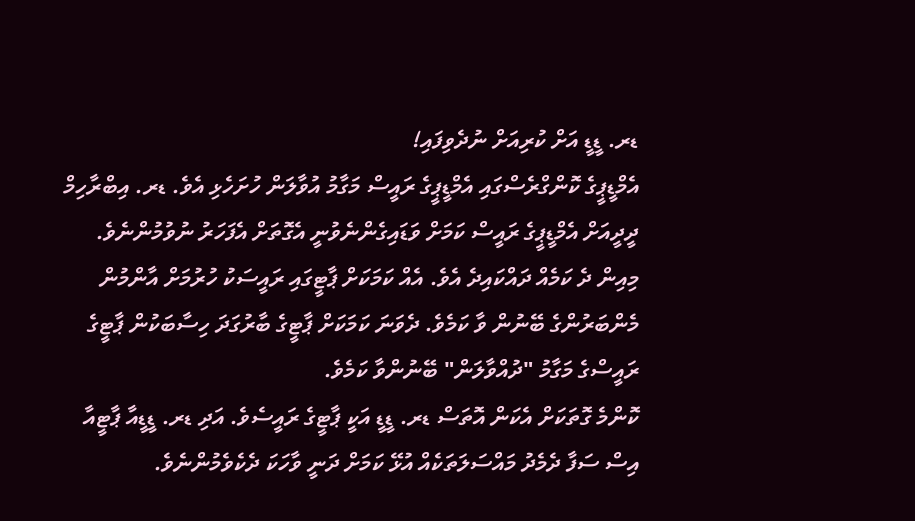ޑރ. ޑީޑީ އަށް ކުރިއަށް ނުދެވިފައި!
އެމްޑީޕީގެ ކޮންގްރެސްގައި އެމްޑީޕީގެ ރައީސް މަގާމު އުވާލަން ހުށަހެޅި އެވެ. ޑރ. އިބްރާހިމް ދީދީއަށް އެމްޑީޕީގެ ރައީސް ކަމަށް ވަޑައިގެންނެވުނީ އެގޮތަށް އެފަހަރު ނުވުމުންނެވެ. މިއިން ދެ ކަމެއް ދައްކައިދެ އެވެ. އެއް ކަމަކަށް ޕާޓީގައި ރައީސަކު ހުރުމަށް އާންމުން މެންބަރުންގެ ބޭނުން ވާ ކަމެވެ. ދެވަނަ ކަމަކަށް ޕާޓީގެ ބާރުގަދަ ހިސާބަކުން ޕާޓީގެ ރައީސްގެ މަގާމު "ދުއްވާލަން" ބޭނުންވާ ކަމެވެ.
ކޮންމެ ގޮތަކަށް އެކަން އޮތަސް ޑރ. ޑީޑީ އަކީ ޕާޓީގެ ރައީސެވެ. އަދި ޑރ. ޑީޑީއާ ޕާޓީއާ އިސް ސަފާ ދެމެދު މައްސަލަތަކެއް އުޅޭ ކަމަށް ދަނީ ވާހަކަ ދެކެވެމުންނެވެ.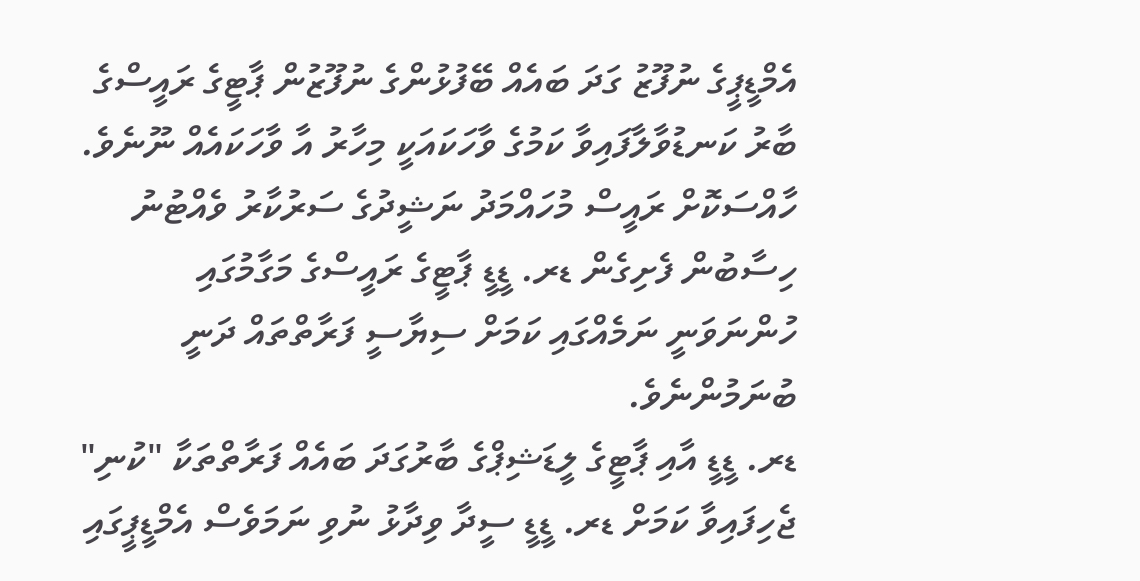އެމްޑީޕީގެ ނުފޫޒު ގަދަ ބައެއް ބޭފުޅުންގެ ނުފޫޒުން ޕާޓީގެ ރައީސްގެ ބާރު ކަނޑުވާލާފައިވާ ކަމުގެ ވާހަކައަކީ މިހާރު އާ ވާހަކައެއް ނޫނެވެ. ހާއްސަކޮށް ރައީސް މުހައްމަދު ނަޝީދުގެ ސަރުކާރު ވެއްޓުނު ހިސާބުން ފެށިގެން ޑރ. ޑީޑީ ޕާޓީގެ ރައީސްގެ މަގާމުގައި ހުންނަވަނީ ނަމެއްގައި ކަމަށް ސިޔާސީ ފަރާތްތައް ދަނީ ބުނަމުންނެވެ.
ޑރ. ޑީޑީ އާއި ޕާޓީގެ ލީޑަޝިޕްގެ ބާރުގަދަ ބައެއް ފަރާތްތަކާ "ކުނި" ޖެހިފައިވާ ކަމަށް ޑރ. ޑީޑީ ސީދާ ވިދާޅު ނުވި ނަމަވެސް އެމްޑީޕީގައި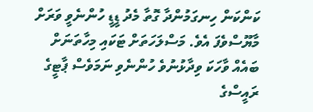ކަންކަން ހިނގަމުންދާ ގޮތާ މެދު ޑީޑީ ހުންނެވީ ވަރަށް މާޔޫސްވެފަ އެވެ. މަސްލަހަތަށް ޓަކައި މިހާތަނަށް ބައެއް ވާހަކަ ވިދާޅުނުވެ ހުންނެވި ނަމަވެސް ޕާޓީގެ ރައީސްގެ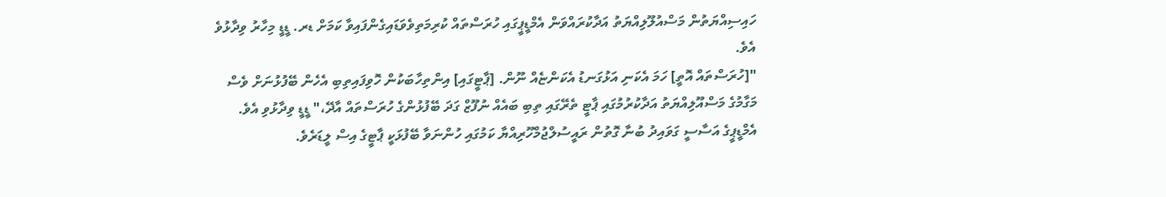ހައިސިއްޔަތުން މަސްއުލޫލިއްޔަތު އަދާކުރައްވަން އެމްޑީޕީގައި ހުރަސްތައް ކުރިމަތިވެވަޑައިގެންފައިވާ ކަމަށް ޑރ. ޑީޑީ މިހާރު ވިދާޅުވެ އެވެ.
"[ހުރަސްތައް އޮތީ] ހަމަ އެކަނި އަޅުގަނޑު އެކަންޏެއް ނޫން. [ޕާޓީގައި] އިންތިހާބަކުން ހޮވިފައިތިބި އެހެން ބޭފުޅުނަށް ވެސް މަގާމުގެ މަސްއޫލިއްޔަތު އަދާކުރުމުގައި ޕާޓީ ތެރޭގައި ތިބި ބައެއް ނުފޫޒް ގަދަ ބޭފުޅުންގެ ހުރަސްތައް އާދޭ،" ޑީޑީ ވިދާޅުވި އެވެ.
އެމްޑީޕީގެ އަސާސީ ގަވައިދު ބުނާ ގޮތުން ރައީސުލްޖުމްހޫރިއްޔާ ކަމުގައި ހުންނަވާ ބޭފުޅަކީ ޕާޓީގެ އިސް ލީޑަރެވެ.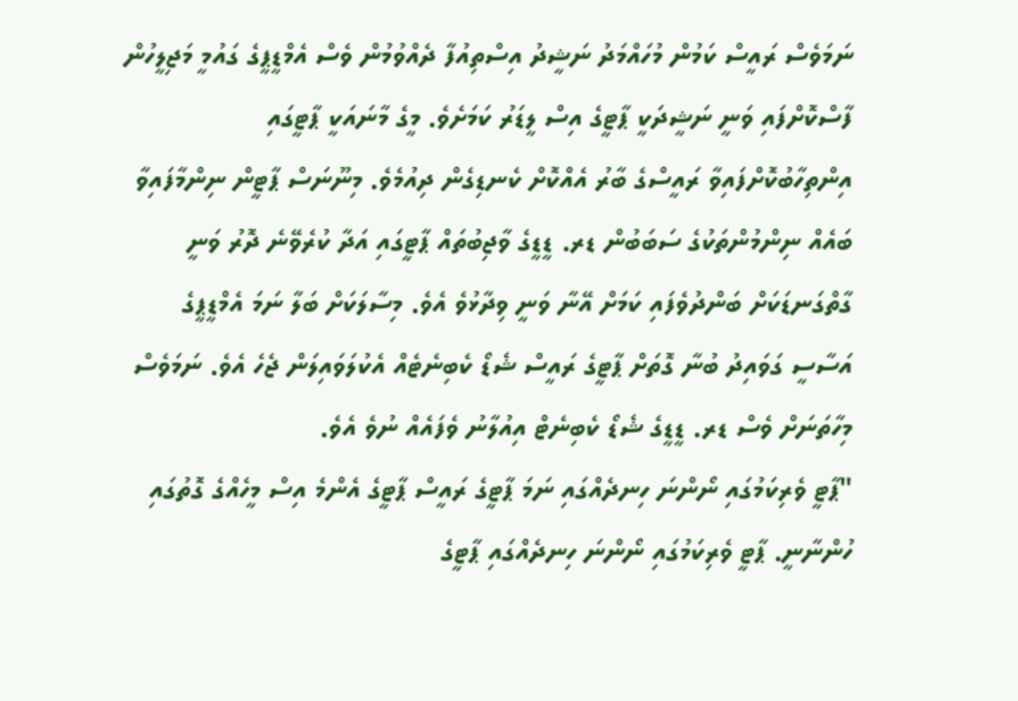ނަމަވެސް ރައީސް ކަމުން މުހައްމަދު ނަޝީދު އިސްތިއުފާ ދެއްވުމުން ވެސް އެމްޑީޕީގެ ގައުމީ މަޖިލީހުން ފާސްކޮށްފައި ވަނީ ނަޝީދަކީ ޕާޓީގެ އިސް ލީޑަރު ކަމަށެވެ. މީގެ މާނައަކީ ޕާޓީގައި އިންތިހާބުކޮށްފައިވާ ރައީސްގެ ބާރު އެއްކޮށް ކެނޑިގެން ދިއުމެވެ. މިނޫނަސް ޕާޓީން ނިންމާފައިވާ ބައެއް ނިންމުންތަކުގެ ސަބަބުން ޑރ. ޑީޑީގެ ވާޖިބުތައް ޕާޓީގައި އަދާ ކުރެވޭނެ ދޮރު ވަނީ ގާތްގަނޑަކަށް ބަންދުވެފައި ކަމަށް އޭނާ ވަނީ ވިދާޅުވެ އެވެ. މިސާލަކަށް ބަލާ ނަމަ އެމްޑީޕީގެ އަސާސީ ގަވައިދު ބުނާ ގޮތަށް ޕާޓީގެ ރައީސް ޝެޑޯ ކެބިނެޓެއް އެކުލަވައިލަން ޖެހެ އެވެ. ނަމަވެސް މިހާތަނަށް ވެސް ޑރ. ޑީޑީގެ ޝެޑޯ ކެބިނެޓް އިއުލާނު ވެފައެއް ނުވެ އެވެ.
"ޕާޓީ ވެރިކަމުގައި ނޯންނަ ހިނދެއްގައި ނަމަ ޕާޓީގެ ރައީސް ޕާޓީގެ އެންމެ އިސް މީހެއްގެ ގޮތުގައި ހުންނާނީ. ޕާޓީ ވެރިކަމުގައި ނޯންނަ ހިނދެއްގައި ޕާޓީގެ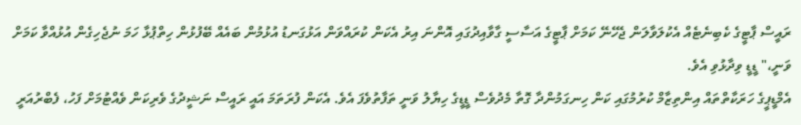ރައީސް ޕާޓީގެ ކެބިނެޓެއް އެކުލަވާލަން ޖެހޭނޭ ކަމަށް ޕާޓީގެ އަސާސީ ގާވާއިދުގައި އޮންނަ އިރު އެކަން ކުރައްވަން އަޅުގަނޑު އުޅުމުން ބައެއް ބޭފުޅުން ހިތްޕުޅާ ހަމަ ނުޖެހިގެން އުޅުއްވާ ކަމަށް ވަނީ،" ޑީޑީ ވިދާޅުވި އެވެ.
އެމްޑީޕީގެ ހަރަކާތްތައް އިންތިޒާމް ކުރުމުގައި ކަން ހިނގަމުންދާ ގޮތާ މެދުވެސް ޑީޑީގެ ހިޔާލު ވަނީ ތަފާތުވެފަ އެވެ. އެކަން ފުރަތަމަ އައީ ރައީސް ނަޝީދުގެ ވެރިކަން ވެއްޓުމަށް ފަހު، ފެބްރުއަރީ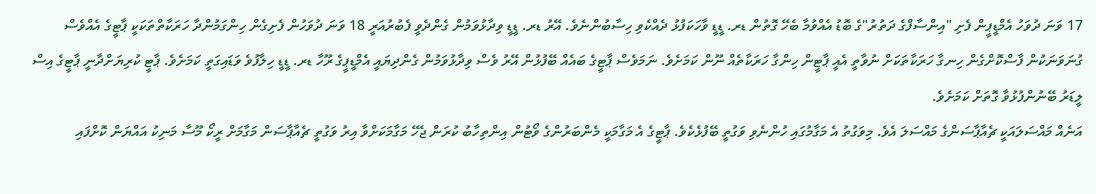17 ވަނަ ދުވަހު އެމްޑީޕީން ފެށި "އިންސާފްގެ ދަތުރު"ގެ ބޮޑު އެއްވުމާ ބެހޭ ގޮތުން ޑރ. ޑީޑީ ވާހަކަފުޅު ދެއްކެވި ހިސާބުންނެވެ. އޭރު ޑރ. ޑީޑީ ވިދާޅުވަމުން ގެންދެވީ ފެބުރުއަރީ 18 ވަނަ ދުވަހުން ފެށިގެން ހިންގަމުންދާ ހަރަކާތްތަކަކީ ޕާޓީގެ އެއްވެސް ގުނަވަނަކުން ފާސްކޮށްގެން ހިނގާ ހަރަކާތަކަށް ނުވާތީ އެއީ ޕާޓީން ހިންގާ ހަރަކާތެއް ނޫން ކަމަށެވެ. ނަމަވެސް ޕާޓީގެ ބައެއް ބޭފުޅުން އޭރު ވެސް ވިދާޅުވަމުން ގެންދިޔައީ އެމްޑީޕީގެ ރޫހާ ޑރ. ޑީޑީ ހިލާފުވެ ވަޑައިގަތީ ކަމަށެވެ. ޕާޓީ ކުރިޔަށްދާނީ ޕާޓީގެ އިސް ލީޑަރު ބޭނުންފުޅުވާ ގޮތަށް ކަމަށެވެ.
އަނެއް މައްސަލައަކީ ޗެއާޕާސަންގެ މައްސަލަ އެވެ. މިވަގުތު އެ މަގާމުގައި ހުންނެވި ވަގުތީ ބޭފުޅެކެވެ. ޕާޓީގެ އެ މަގާމަކީ މެންބަރުންގެ ވޯޓުން އިންތިހާބު ކުރަން ޖެހޭ މަގާމަކަށްވާ އިރު ވަގުތީ ޗެއާޕާސަން މަގާމަށް ރީކޯ މޫސާ މަނިކު އައްޔަން ކޮށްފައި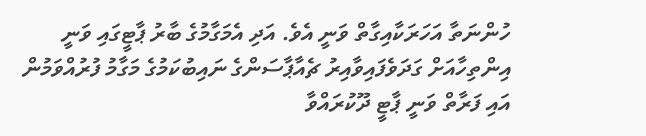ހުންނަތާ އަހަރަކާއިގާތް ވަނީ އެވެ. އަދި އެމަގާމުގެ ބާރު ޕާޓީގައި ވަނީ އިންތިހާއަށް ގަދަވެފައިވާއިރު ޗެއާޕާސަންގެ ނައިބުކަމުގެ މަގާމު ފުރުއްވަމުން އައި ފަރާތް ވަނީ ޕާޓީ ދޫކުރައްވާ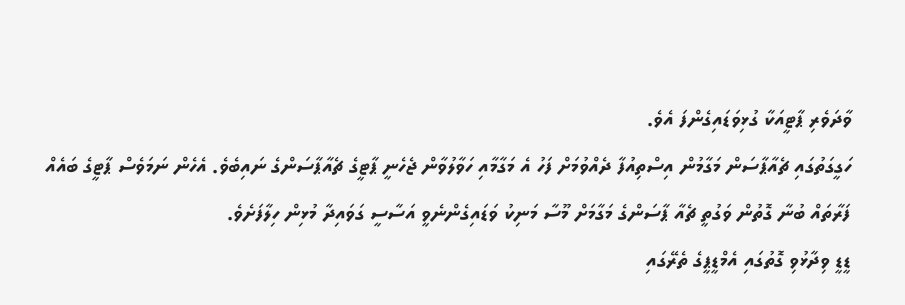ވާދަވެރި ޕާޓީއަކާ ގުޅިވަޑައިގެންފަ އެވެ.
ހަގީގަތުގައި ޗެއާޕާސަން މަގާމުން އިސްތިއުފާ ދެއްވުމަށް ފަހު އެ މަގާމާއި ހަވާލުވާން ޖެހެނީ ޕާޓީގެ ޗެއާޕާސަންގެ ނައިބެވެ. އެހެން ނަމަވެސް ޕާޓީގެ ބައެއް ފަރާތައް ބުނާ ގޮތުން ވަގުތީ ޗެއާ ޕާސަންގެ މަގާމަށް މޫސާ މަނިކު ވަޑައިގެންނެވީ އަސާސީ ގަވައިދާ މުޅިން ހިލާފަށެވެ.
ޑީޑީ ވިދާޅުވި ގޮތުގައި އެމްޑީޕީގެ ތެރޭގައި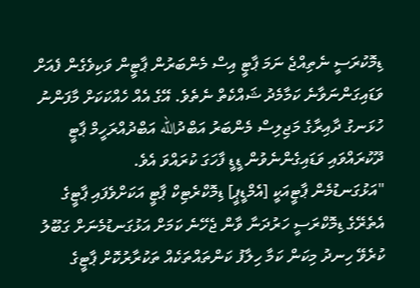ޑިމޮކުރަސީ ނެތިއްޖެ ނަމަ ޕާޓީ އިސް މެންބަރުން ޕާޓީން ވަކިވެގެން ފެއަށް ވަޑައިގަންނަވާނެ ކަމާމެދު ޝައްކެތް ނެތެވެ. އޭގެ އެއް ހެއްކަކަށް މާފަންނު ހުޅަނގު ދާއިރާގެ މަޖިލިސް މެންބަރު އަބްދުالله އަބްދުއްރަހީމް ޕާޓީ ދޫކުރައްވައި ވަޑައިގެންނެވުން ޑީޑީ ފާހަގަ ކުރައްވަ އެވެ.
"އަޅުގަނޑުމެން ޕާޓީއަކީ [އެމްޑީޕީ] ޑިމޮކްރެޓިކް ޕާޓީ އަކަށްވެފައި ޕާޓީގެ އެތެރޭގެ ޑިމޮކްރަސީ ހަރުދަނާ ވާން ޖެހޭނެ ކަމަށް އަޅުގަނޑުމެނަށް ގަބޫލު ކުރެވޭ ހިނދު މިކަން ކަމާ ހިލާފު ކަންތައްތަކެއް ތަކުރާރުކޮށް ޕާޓީގެ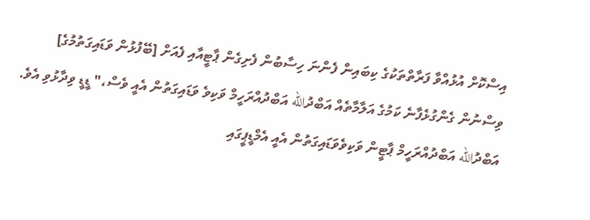އިސްކޮށް އުޅުއްވާ ފަރާތްތަކުގެ ކިބައިން ފެންނަ ހިސާބުން ފެށިގެން ޕާޓީއާއި ފެއަށް [ބޭފުޅުން ވަޑައިގަތުމުގެ] ވިސްނުން ގެންގުޅެފާނެ ކަމުގެ އަލާމާތެއް އަބްދުالله އަބްދުއްރަހީމް ވަކިވެ ވަޑައިގަތުން އެއީ ވެސް،" ޑީޑީ ވިދާޅުވި އެވެ.
އަބްދުالله އަބްދުއްރަހީމް ޕާޓީން ވަކިވެވަޑައިގަތުން އެއީ އެމްޑީޕީގައި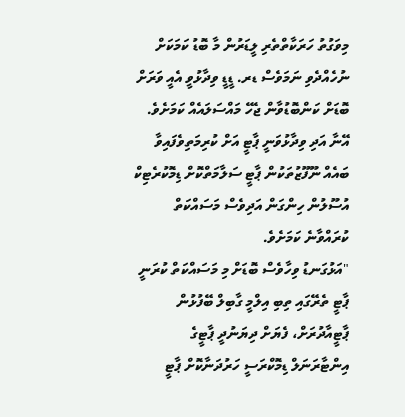މިވަގުތު ހަރަކާތްތެރި ލީޑަރުން މާ ބޮޑު ކަމަކަށް ނުހެއްދެވި ނަމަވެސް ޑރ. ޑީޑީ ވިދާޅުވީ އެއީ ވަރަށް ބޮޑަށް ކަންބޮޑުވާން ޖެހޭ މައްސަލައެއް ކަމަށެވެ. އޭނާ އަދި ވިދާޅުވަނީ ޕާޓީ އަށް ކުރިމަތިވެފައިވާ ބައެއް ނޫފޫޒުތަކުން ޕާޓީ ސަލާމަތްކޮށް ޑިމޮކުރެޓިކް އުސޫލުން ހިންގަން އަދިވެސް މަސައްކަތް ކުރައްވާނެ ކަމަށެވެ.
"އަޅުގަނޑު ވިހާވެސް ބޮޑަށް މި މަސައްކަތް ކުރަނީ ޕާޓީ ތެރޭގައި ތިބި އިލްމީ ގާބިލް ބޭފުޅުން ޕާޓީއާދުރަށް، ފެޔަށް ދިޔަނުދީ ޕާޓީގެ އިންޓާރަނަލް ޑިމޮކްރަސީ ހަރުދަނާކޮށް ޕާޓީ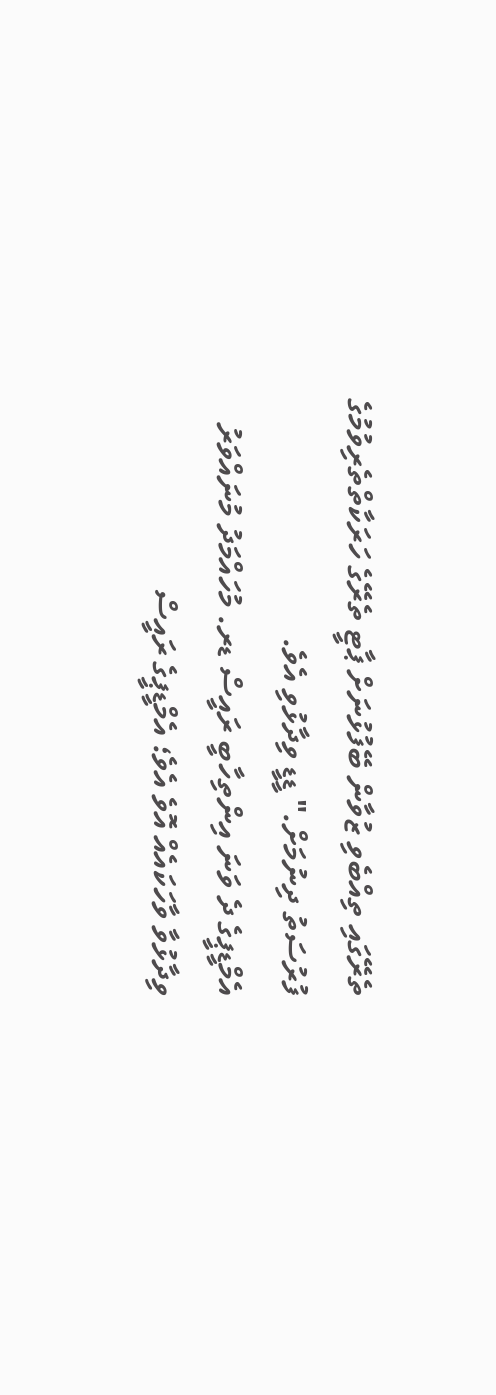ތެރޭގައި ތިއްބެވި ޒުވާން ބޭފުޅުނަށް ޕާޓީ ތެރޭގެ ހަރަކާތްތެރިވުމުގެ ފުރުސަތު ދިނުމަށް." ޑީޑީ ވިދާޅުވި އެވެ.
އެމްޑީޕީގެ ދެ ވަނަ އިންތިހާބީ ރައީސް ޑރ. މުހައްމަދު މުނައްވަރު ވިދާޅުވާ ވާހަކައެއް އޮވެ އެވެ؛ އެމްޑީޕީގެ ރައީސް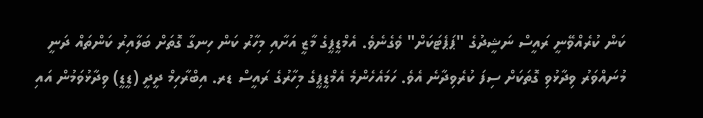ކަން ކުރެއްވޭނީ ރައީސް ނަޝީދުގެ "ޕަޕެޓަކަށް" ވެގެނެވެ. އެމްޑީޕީގެ މާޒީ އަށާއި މިހާރު ކަން ހިނގާ ގޮތަށް ބަލާއިރު ކަންތައް ދަނީ މުނައްވަރު ވިދާޅުވި ގޮތަކަށް ސިފަ ކުރެވިދާނެ އެވެ. ހަމައެހެންމެ އެމްޑީޕީގެ މިހާރުގެ ރައީސް ޑރ. އިބްރާހިމް ދީދީ (ޑީޑީ) ވިދާޅުވަމުން އައި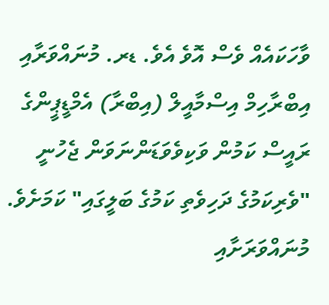ވާހަކައެއް ވެސް އޮވެ އެވެ. ޑރ. މުނައްވަރާއި އިބްރާހިމް އިސްމާއީލް (އިބްރާ) އެމްޑީޕީންގެ ރައީސް ކަމުން ވަކިވެވަޑަންނަވަން ޖެހުނީ "ވެރިކަމުގެ ދަހިވެތި ކަމުގެ ބަލީގައި" ކަމަށެވެ. މުނައްވަރަށާއި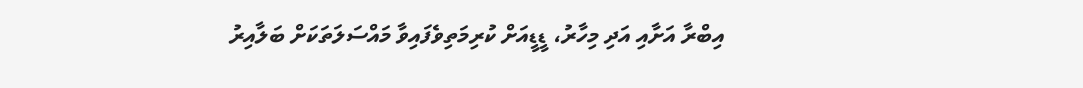އިބްރާ އަށާއި އަދި މިހާރު، ޑީޑީއަށް ކުރިމަތިވެފައިވާ މައްސަލަތަކަށް ބަލާއިރު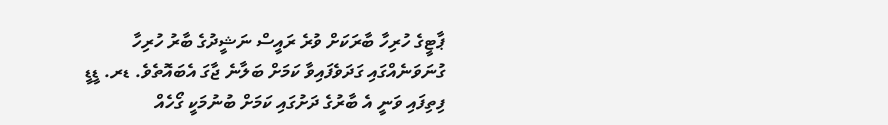ޕާޓީގެ ހުރިހާ ބާރަކަށް ވުރެ ރައީސް ނަޝީދުގެ ބާރު ހުރިހާ ގުނަވަނެއްގައި ގަދަވެފައިވާ ކަމަށް ބަލާނެ ޖާގަ އެބައޮތެވެ. ޑރ. ޑީޑީ ފިތިފައި ވަނީ އެ ބާރުގެ ދަށުގައި ކަމަށް ބުނުމަކީ ގޯހެއް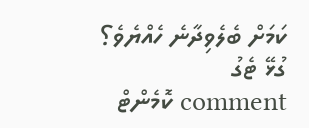ކަމަށް ބެލެވިދާނެ ހެއްޔެވެ؟
ގުޅޭ ޓެގު
comment ކޮމެންޓް